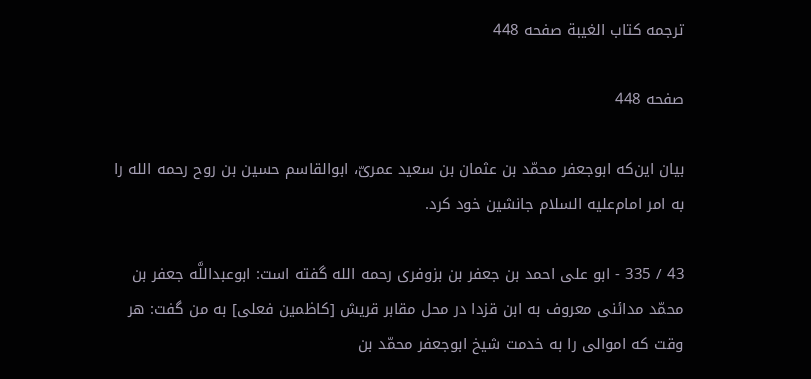ترجمه کتاب الغیبة صفحه 448

صفحه 448

بیان این‌که ابوجعفر محمّد بن عثمان بن سعید عمریّ، ابوالقاسم حسین بن روح رحمه الله را به امر امام‌علیه السلام جانشین خود کرد.

43 / 335 - ابو علی احمد بن جعفر بن بزوفری رحمه الله گفته است: ابوعبداللَّه جعفر بن محمّد مدائنی معروف به ابن قزدا در محل مقابر قریش [کاظمین فعلی] به من گفت: هر وقت که اموالی را به خدمت شیخ ابوجعفر محمّد بن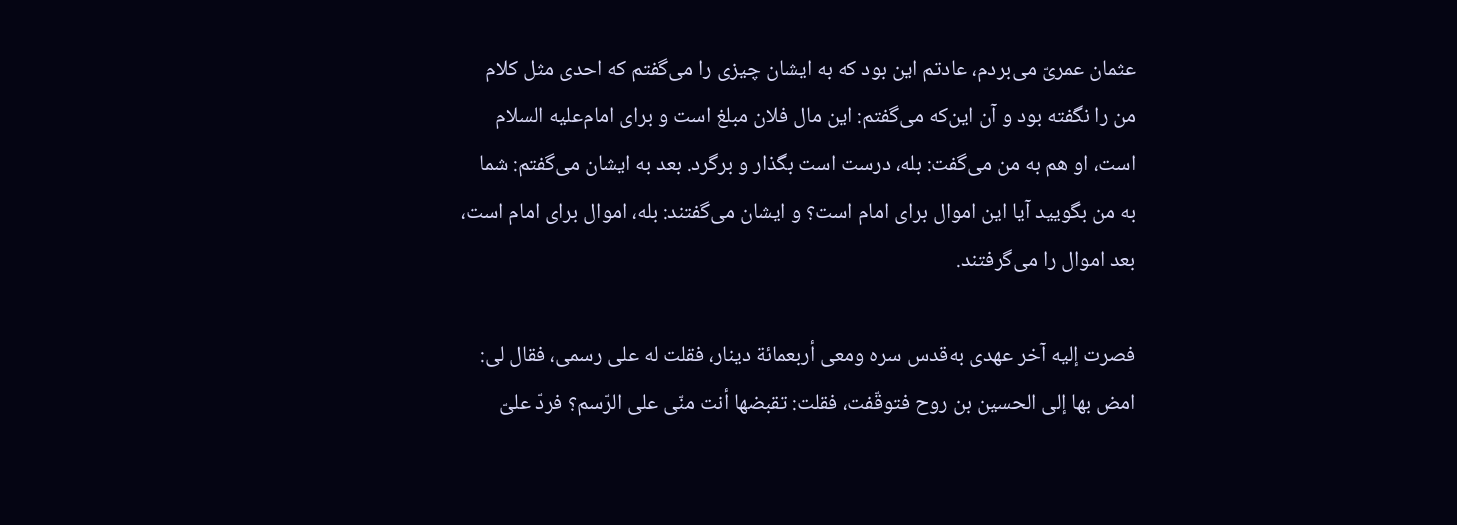عثمان عمریّ می‌بردم، عادتم این بود که به ایشان چیزی را می‌گفتم که احدی مثل کلام من را نگفته بود و آن این‌که می‌گفتم: این مال فلان مبلغ است و برای امام‌علیه السلام است، او هم به من می‌گفت: بله، درست است بگذار و برگرد. بعد به ایشان می‌گفتم: شما به من بگویید آیا این اموال برای امام است؟ و ایشان می‌گفتند: بله، اموال برای امام است، بعد اموال را می‌گرفتند.

فصرت إلیه آخر عهدی به‌قدس سره ومعی أربعمائة دینار، فقلت له علی رسمی، فقال لی: امض بها إلی الحسین بن روح فتوقّفت، فقلت: تقبضها أنت منّی علی الرّسم؟ فردّ علیّ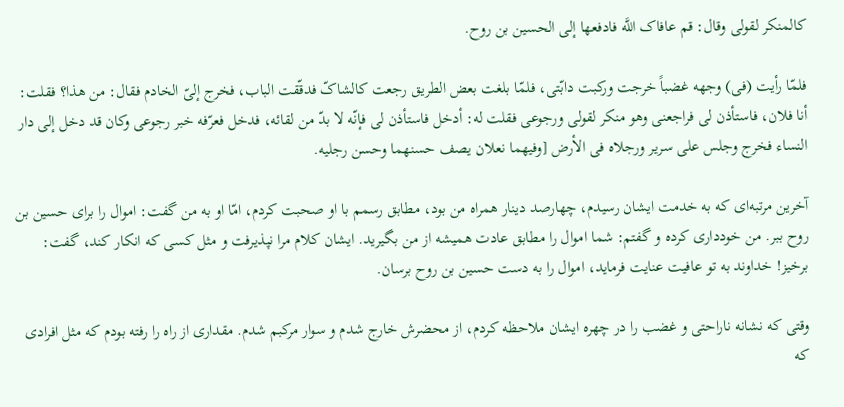کالمنکر لقولی وقال: قم عافاک اللَّه فادفعها إلی الحسین بن روح.

فلمّا رأیت (فی) وجهه غضباً خرجت ورکبت دابّتی، فلمّا بلغت بعض الطریق رجعت کالشاکّ فدقّقت الباب، فخرج إلیّ الخادم فقال: من هذا؟ فقلت: أنا فلان، فاستأذن لی فراجعنی وهو منکر لقولی ورجوعی فقلت له: أدخل فاستأذن لی فإنّه لا بدّ من لقائه، فدخل فعرّفه خبر رجوعی وکان قد دخل إلی دار النساء فخرج وجلس علی سریر ورجلاه فی الأرض [وفیهما نعلان یصف حسنهما وحسن رجلیه.

آخرین مرتبه‌ای که به خدمت ایشان رسیدم، چهارصد دینار همراه من بود، مطابق رسمم با او صحبت کردم، امّا او به من گفت: اموال را برای حسین بن روح ببر. من خودداری کرده و گفتم: شما اموال را مطابق عادت همیشه از من بگیرید. ایشان کلام مرا نپذیرفت و مثل کسی که انکار کند، گفت: برخیز! خداوند به تو عافیت عنایت فرماید، اموال را به دست حسین بن روح برسان.

وقتی که نشانه ناراحتی و غضب را در چهره ایشان ملاحظه کردم، از محضرش خارج شدم و سوار مرکبم شدم. مقداری از راه را رفته بودم که مثل افرادی که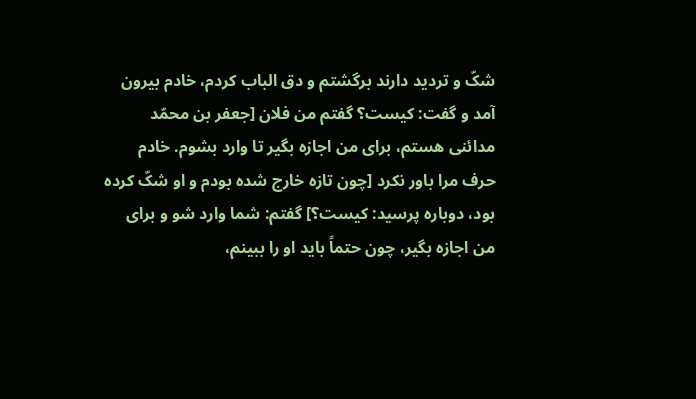شکّ و تردید دارند برگشتم و دق الباب کردم، خادم بیرون آمد و گفت: کیست؟ گفتم من فلان [جعفر بن محمّد مدائنی هستم، برای من اجازه بگیر تا وارد بشوم. خادم حرف مرا باور نکرد [چون تازه خارج شده بودم و او شکّ کرده بود، دوباره پرسید: کیست؟] گفتم: شما وارد شو و برای من اجازه بگیر، چون حتماً باید او را ببینم،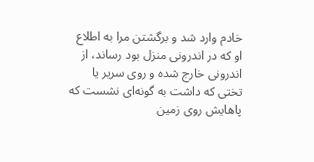خادم وارد شد و برگشتن مرا به اطلاع او که در اندرونی منزل بود رساند، از اندرونی خارج شده و روی سریر یا تختی که داشت به گونه‌ای نشست که پاهایش روی زمین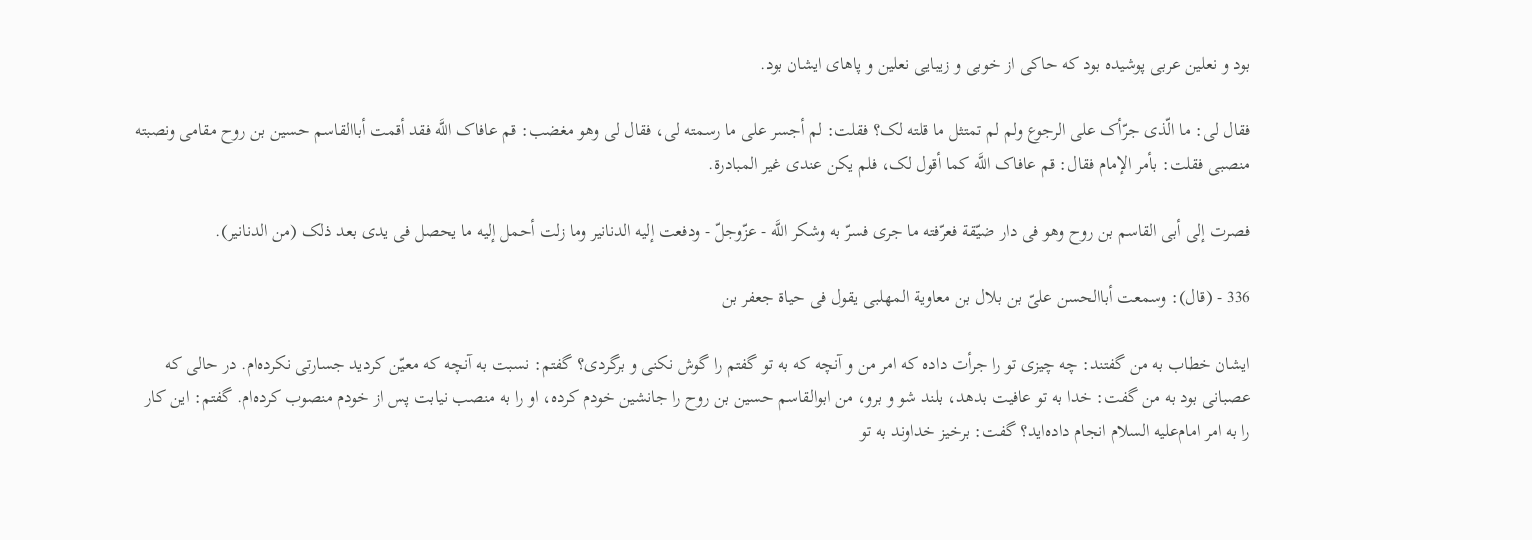بود و نعلین عربی پوشیده بود که حاکی از خوبی و زیبایی نعلین و پاهای ایشان بود.

فقال لی: ما الّذی جرّأک علی الرجوع ولم لم تمتثل ما قلته لک؟ فقلت: لم أجسر علی ما رسمته لی، فقال لی وهو مغضب: قم عافاک اللَّه فقد أقمت أباالقاسم حسین بن روح مقامی ونصبته منصبی فقلت: بأمر الإمام فقال: قم عافاک اللَّه کما أقول لک، فلم یکن عندی غیر المبادرة.

فصرت إلی أبی القاسم بن روح وهو فی دار ضیّقة فعرّفته ما جری فسرّ به وشکر اللَّه - عزّوجلّ - ودفعت إلیه الدنانیر وما زلت أحمل إلیه ما یحصل فی یدی بعد ذلک (من الدنانیر).

336 - (قال): وسمعت أباالحسن علیّ بن بلال بن معاویة المهلبی یقول فی حیاة جعفر بن

ایشان خطاب به من گفتند: چه چیزی تو را جرأت داده که امر من و آنچه که به تو گفتم را گوش نکنی و برگردی؟ گفتم: نسبت به آنچه که معیّن کردید جسارتی نکرده‌ام. در حالی که عصبانی بود به من گفت: خدا به تو عافیت بدهد، بلند شو و برو، من ابوالقاسم حسین بن روح را جانشین خودم کرده، او را به منصب نیابت پس از خودم منصوب کرده‌ام. گفتم: این کار را به امر امام‌علیه السلام انجام داده‌اید؟ گفت: برخیز خداوند به تو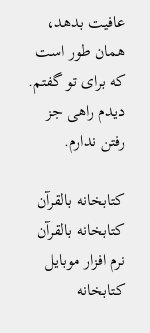عافیت بدهد، همان طور است که برای تو گفتم. دیدم راهی جز رفتن ندارم.

کتابخانه بالقرآن کتابخانه بالقرآن
نرم افزار موبایل کتابخانه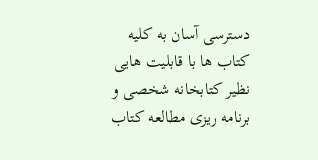دسترسی آسان به کلیه کتاب ها با قابلیت هایی نظیر کتابخانه شخصی و برنامه ریزی مطالعه کتاب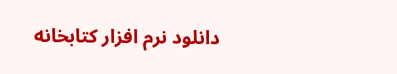دانلود نرم افزار کتابخانه